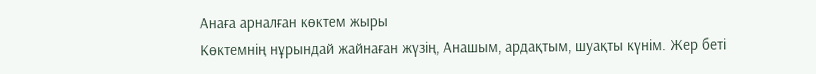Анаға арналған көктем жыры
Көктемнің нұрындай жайнаған жүзің, Анашым, ардақтым, шуақты күнім. Жер беті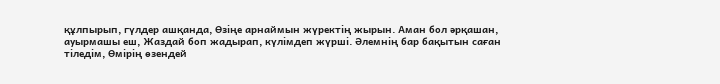құлпырып, гүлдер ашқанда, Өзіңе арнаймын жүректің жырын. Аман бол әрқашан, ауырмашы еш, Жаздай боп жадырап, күлімдеп жүрші. Әлемнің бар бақытын саған тіледім, Өмірің өзендей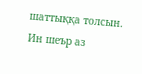шаттыққа толсын.
Ин шеър аз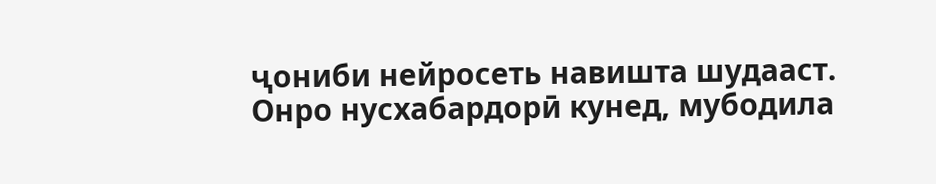ҷониби нейросеть навишта шудааст. Онро нусхабардорӣ кунед, мубодила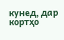кунед, дар кортҳо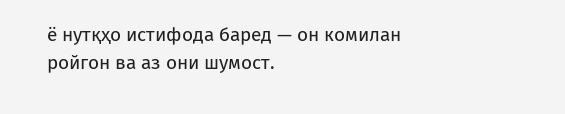ё нутқҳо истифода баред — он комилан ройгон ва аз они шумост.